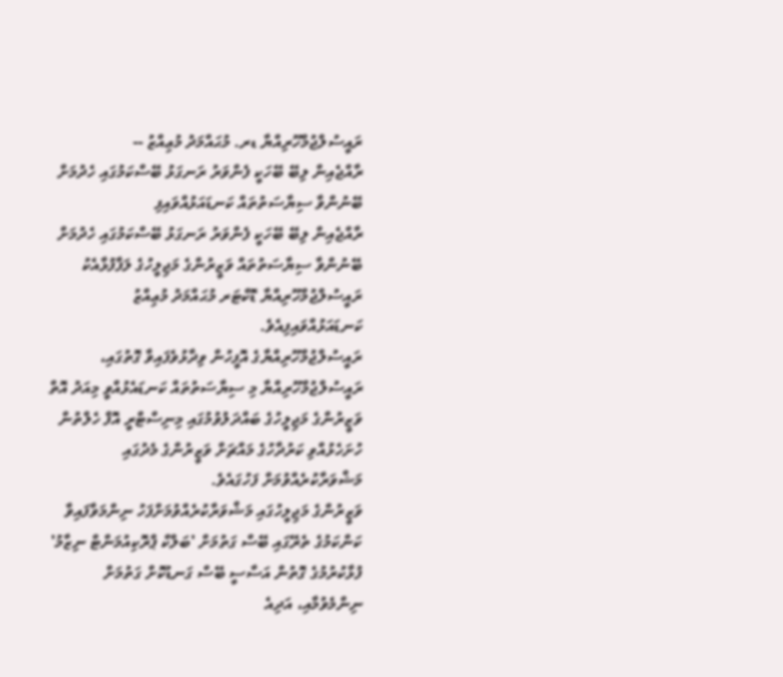ރައީސުލްޖުމްހޫރިއްޔާ ޑރ. މުޙައްމަދު މުޢިއްޒު --
ރާއްޖެއިން ލިބޭ ބޭހަކީ ފެންވަރު ރަނގަޅު ބޭސްކަމުގައި ހެދުމަށް ބޭނުންވާ ސިޔާސަތުތައް ކަނޑައަޅުއްވައިފި
ރާއްޖެއިން ލިބޭ ބޭހަކީ ފެންވަރު ރަނގަޅު ބޭސްކަމުގައި ހެދުމަށް ބޭނުންވާ ސިޔާސަތުތައް ވަޒީރުންގެ މަޖިލީހުގެ ލަފާފުޅާއެކު ރައީސުލްޖުމްހޫރިއްޔާ ޑޮކްޓަރ މުޙައްމަދު މުޢިއްޒު ކަނޑައަޅުއްވައިފިއެވެ.
ރައީސުލްޖުމްހޫރިއްޔާގެ އޮފީހުން ވިދާޅުވެފައިވާ ގޮތުގައި، ރައީސުލްޖުމްހޫރިއްޔާ މި ސިޔާސަތުތައް ކަނޑައެޅުއްވީ މިއަދު އޮތް ވަޒީރުންގެ މަޖިލީހުގެ ބައްދަލުވުމުގައި މިނިސްޓްރީ އޮފް ހެލްތުން ހުށަހެޅުއްވި ކަރުދާހުގެ މައްޗަށް ވަޒީރުންގެ މެދުގައި މަޝްވަރާކުރެއްވުމަށް ފަހުގައެވެ.
ވަޒީރުންގެ މަޖިލީހުގައި މަޝްވަރާކުރެއްވުމަށްފަހު ނިންމަވާފައިވާ ކަންކަމުގެ ތެރޭގައި ބޭސް ގަތުމަށް 'ބަލްކް ޕްރޮކިއުމަންޓް ނިޒާމު' ފުޅާކުރުމުގެ ގޮތުން އަސާސީ ބޭސް ގަނޑުކޮށް ގަތުމަށް ނިންމެވުމާއި، އަދިއެ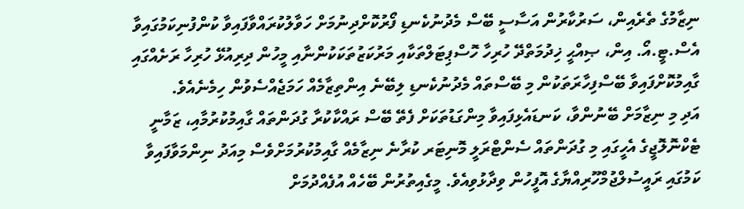ނިޒާމުގެ ތެރެއިން، ސަރުކާރުން އަސާސީ ބޭސް މެދުނުކެނޑި ފޯރުކޮށްދިނުމަށް ހަވާލުކުރައްވާފައިވާ ކުންފުނިކަމުގައިވާ އެސް.ޓީ.އޯ. އިން، ޞިއްޙީ ޚިދުމަތްދޭ ހުރިހާ ހޮސްޕިޓަލްތަކާއި މަރުކަޒުތަކަކުންނާއި މީހުން ދިރިއުޅޭ ހުރިހާ ރަށެއްގައި ގާއިމުކޮށްފައިވާ ބޭސްފިހާރަތަކުން މި ބޭސްތައް މެދުނުކެނޑި ލިބޭނެ އިންތިޒާމެއް ހަމަޖެއްސެވުން ހިމެނެއެވެ.
އަދި މި ނިޒާމަށް ބޭނުންވާ، ކަނޑައެޅިފައިވާ މިންގަޑުތަކަށް ފެތޭ ބޭސް ރައްކާކުރާ ގުދަންތައް ގާއިމުކުރުމާއި، ޒަމާނީ ޓެކްނޮލޮޖީގެ އެހީގައި މި ގުދަންތައް ސެންޓްރަލީ މޮނިޓަރ ކުރާނެ ނިޒާމެއް ގާއިމުކުރުމަށްވެސް މިއަދު ނިންމަވާފައިވާ ކަމުގައި ރައީސުލްޖުމްހޫރިއްޔާގެ އޮފީހުން ވިދާޅުވިއެވެ. މީގެއިތުރުން ބޭހެއް އުފެއްދުމަށް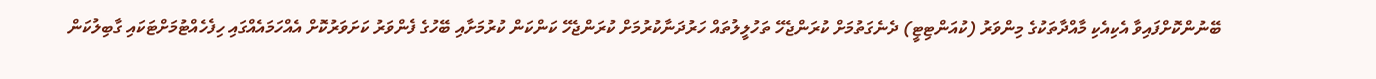ބޭނުންކޮށްފައިވާ އެކިއެކި މާއްދާތަކުގެ މިންވަރު (ކުއަންޓިޓީ) ދެނެގަތުމަށް ކުރަންޖެހޭ ތަހުލީލުތައް ހަރުދަނާކުރުމަށް ކުރަންޖެހޭ ކަންކަން ކުރުމަށާއި ބޭހުގެ ފެންވަރު ކަށަވަރުކޮށް އެއްހަމައެއްގައި ހިފެހެއްޓުމަށްޓަކައި ގާބިލުކަން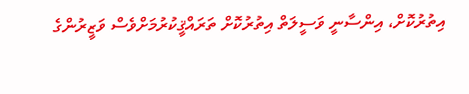އިތުރުކޮށް، އިންސާނީ ވަސީލަތް އިތުރުކޮށް ތަރައްޤީކުރުމަށްވެސް ވަޒީރުންގެ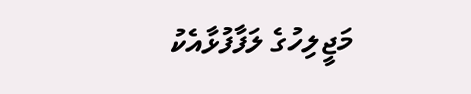މަޖީލިހުގެ ލަފާފުޅާއެކު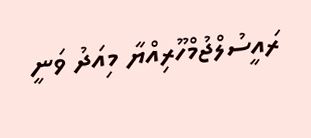ރައީސުލްޖުމްހޫރިއްޔާ މިއަދު ވަނީ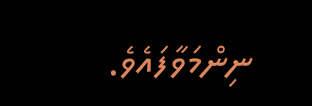ނިންމަވާފައެވެ.